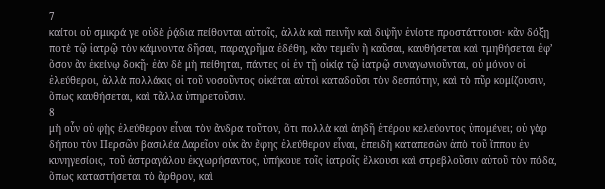7
καίτοι οὐ σμικρά γε οὐδὲ ῥᾴδια πείθονται αὐτοῖς, ἀλλὰ καὶ πεινῆν καὶ διψῆν ἐνίοτε προστάττουσι· κἂν δόξῃ ποτὲ τῷ ἰατρῷ τὸν κάμνοντα δῆσαι, παραχρῆμα ἐδέθη, κἂν τεμεῖν ἢ καῦσαι, καυθήσεται καὶ τμηθήσεται ἐφ’ ὅσον ἂν ἐκείνῳ δοκῇ· ἐὰν δὲ μὴ πείθηται, πάντες οἱ ἐν τῇ οἰκίᾳ τῷ ἰατρῷ συναγωνιοῦνται, οὐ μόνον οἱ ἐλεύθεροι, ἀλλὰ πολλάκις οἱ τοῦ νοσοῦντος οἰκέται αὐτοὶ καταδοῦσι τὸν δεσπότην, καὶ τὸ πῦρ κομίζουσιν, ὅπως καυθήσεται, καὶ τἄλλα ὑπηρετοῦσιν.
8
μὴ οὖν οὐ φῂς ἐλεύθερον εἶναι τὸν ἄνδρα τοῦτον, ὅτι πολλὰ καὶ ἀηδῆ ἑτέρου κελεύοντος ὑπομένει; οὐ γὰρ δήπου τὸν Περσῶν βασιλέα Δαρεῖον οὐκ ἂν ἔφης ἐλεύθερον εἶναι, ἐπειδὴ καταπεσὼν ἀπὸ τοῦ ἵππου ἐν κυνηγεσίοις, τοῦ ἀστραγάλου ἐκχωρήσαντος, ὑπήκουε τοῖς ἰατροῖς ἕλκουσι καὶ στρεβλοῦσιν αὐτοῦ τὸν πόδα, ὅπως καταστήσεται τὸ ἄρθρον, καὶ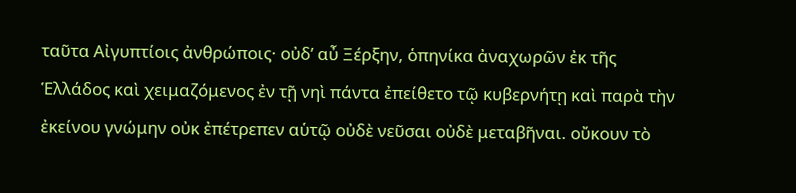ταῦτα Αἰγυπτίοις ἀνθρώποις· οὐδ’ αὖ Ξέρξην, ὁπηνίκα ἀναχωρῶν ἐκ τῆς Ἑλλάδος καὶ χειμαζόμενος ἐν τῇ νηὶ πάντα ἐπείθετο τῷ κυβερνήτῃ καὶ παρὰ τὴν ἐκείνου γνώμην οὐκ ἐπέτρεπεν αὑτῷ οὐδὲ νεῦσαι οὐδὲ μεταβῆναι. οὔκουν τὸ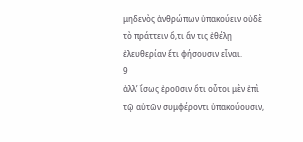μηδενὸς ἀνθρώπων ὑπακούειν οὐδὲ τὸ πράττειν ὅ,τι ἄν τις ἐθέλῃ ἐλευθερίαν ἔτι φήσουσιν εἶναι.
9
ἀλλ’ ἴσως ἐροῦσιν ὅτι οὗτοι μὲν ἐπὶ τῷ αὑτῶν συμφέροντι ὑπακούουσιν,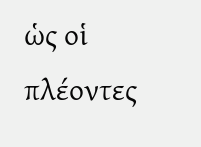ὡς οἱ πλέοντες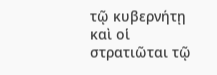τῷ κυβερνήτῃ καὶ οἱ στρατιῶται τῷ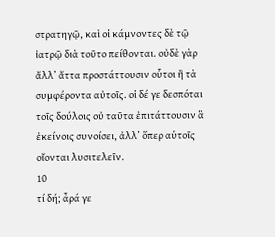στρατηγῷ, καὶ οἱ κάμνοντες δὲ τῷ ἰατρῷ διὰ τοῦτο πείθονται. οὐδὲ γὰρ ἄλλ’ ἄττα προστάττουσιν οὗτοι ἢ τὰ συμφέροντα αὐτοῖς. οἱ δέ γε δεσπόται τοῖς δούλοις οὐ ταῦτα ἐπιτάττουσιν ἃ ἐκείνοις συνοίσει, ἀλλ’ ὅπερ αὑτοῖς οἴονται λυσιτελεῖν.
10
τί δή; ἆρά γε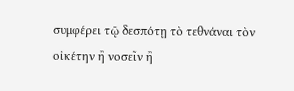συμφέρει τῷ δεσπότῃ τὸ τεθνάναι τὸν οἰκέτην ἢ νοσεῖν ἢ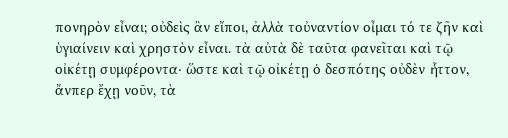πονηρὸν εἶναι; οὐδεὶς ἂν εἴποι, ἀλλὰ τοὐναντίον οἶμαι τό τε ζῆν καὶ ὑγιαίνειν καὶ χρηστὸν εἶναι. τὰ αὐτὰ δὲ ταῦτα φανεῖται καὶ τῷ οἰκέτῃ συμφέροντα· ὥστε καὶ τῷ οἰκέτῃ ὁ δεσπότης οὐδὲν ἧττον, ἄνπερ ἔχῃ νοῦν, τὰ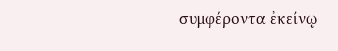συμφέροντα ἐκείνῳ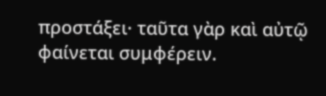προστάξει· ταῦτα γὰρ καὶ αὐτῷ φαίνεται συμφέρειν.